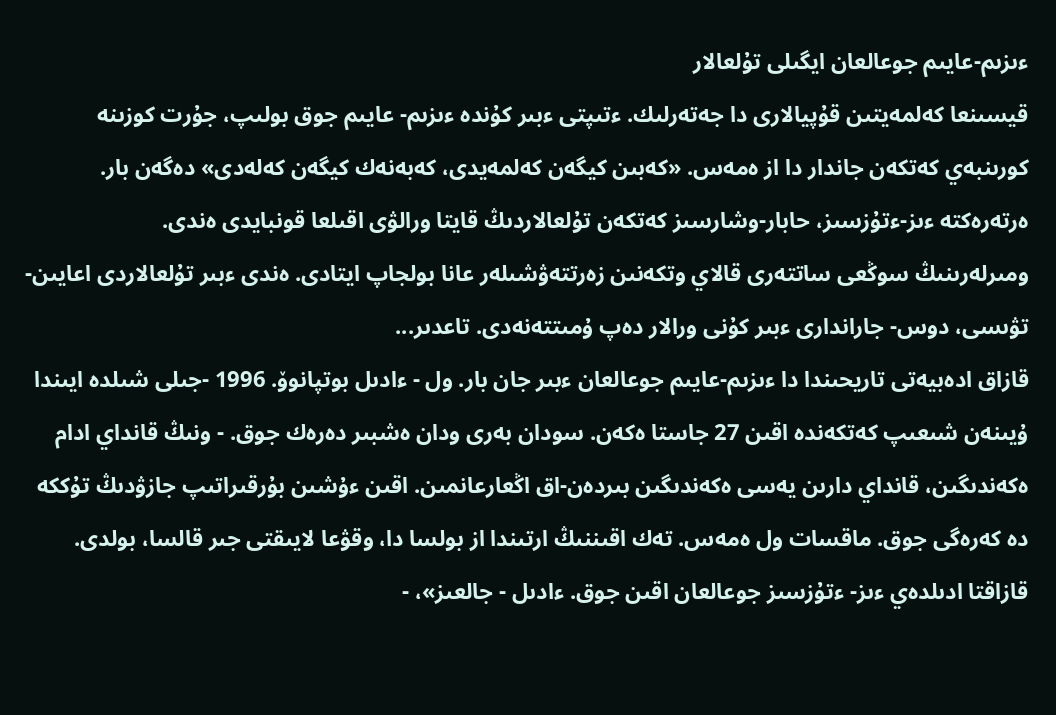ءىزىم-عايىم جوعالعان ايگىلى تۇلعالار
قيسىنعا كەلمەيتىن قۇپيالارى دا جەتەرلىك. ءتىپتى ءبىر كۇندە ءىزىم- عايىم جوق بولىپ، جۇرت كوزىنە كورىنبەي كەتكەن جاندار دا از ەمەس. «كەبىن كيگەن كەلمەيدى، كەبەنەك كيگەن كەلەدى» دەگەن بار. ەرتەرەكتە ءىز-ءتۇزسىز، حابار-وشارسىز كەتكەن تۇلعالاردىڭ قايتا ورالۋى اقىلعا قونبايدى ەندى.
ومىرلەرىنىڭ سوڭعى ساتتەرى قالاي وتكەنىن زەرتتەۋشىلەر عانا بولجاپ ايتادى. ەندى ءبىر تۇلعالاردى اعايىن- تۋىسى، دوس- جاراندارى ءبىر كۇنى ورالار دەپ ۇمىتتەنەدى. تاعدىر...
قازاق ادەبيەتى تاريحىندا دا ءىزىم-عايىم جوعالعان ءبىر جان بار. ول - ءادىل بوتپانوۆ. 1996 -جىلى شىلدە ايىندا ۇيىنەن شىعىپ كەتكەندە اقىن 27 جاستا ەكەن. سودان بەرى ودان ەشبىر دەرەك جوق. - ونىڭ قانداي ادام ەكەندىگىن، قانداي دارىن يەسى ەكەندىگىن بىردەن-اق اڭعارعانمىن. اقىن ءۇشىن بۇرقىراتىپ جازۋدىڭ تۇككە دە كەرەگى جوق. ماقسات ول ەمەس. تەك اقىننىڭ ارتىندا از بولسا دا، وقۋعا لايىقتى جىر قالسا، بولدى. قازاقتا ادىلدەي ءىز- ءتۇزسىز جوعالعان اقىن جوق. ءادىل - جالعىز»، -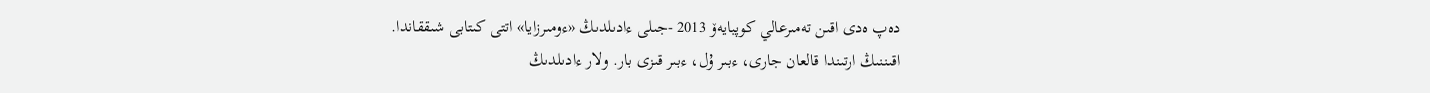دەپ ەدى اقىن تەمىرعالي كوپبايەۆ 2013 -جىلى ءادىلدىڭ «ءومىرزايا» اتتى كىتابى شىققاندا.
اقىننىڭ ارتىندا قالعان جارى، ءبىر ۇل، ءبىر قىزى بار. ولار ءادىلدىڭ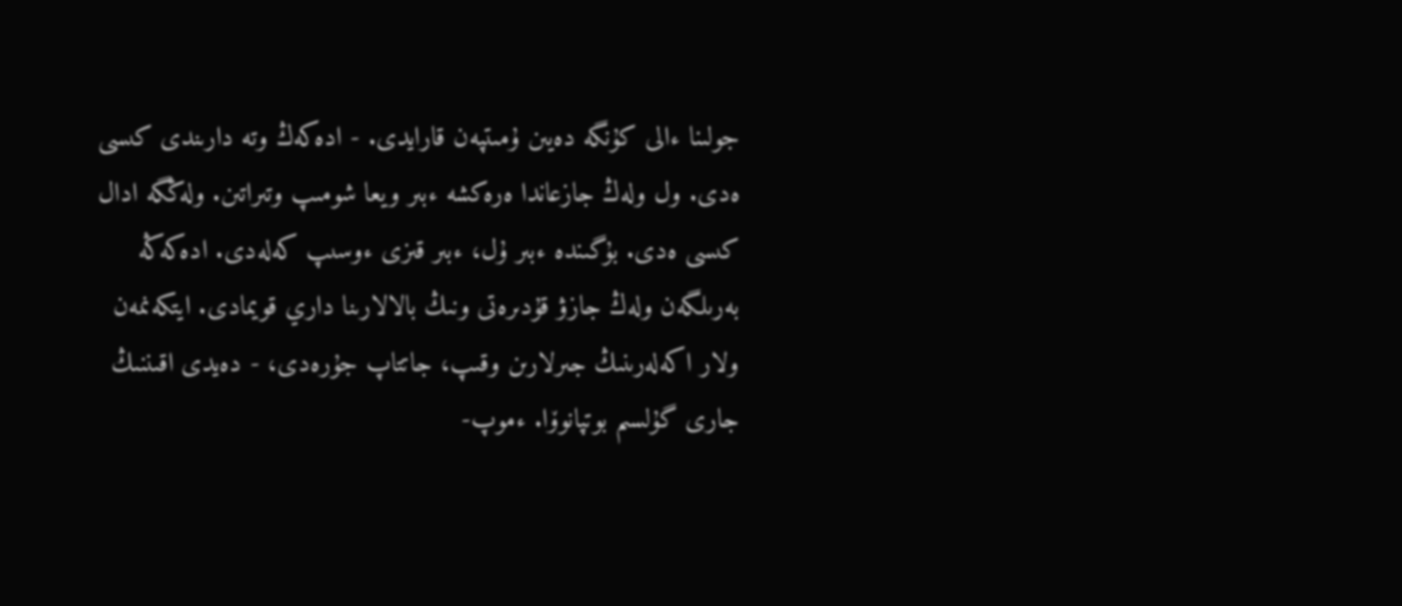جولىنا ءالى كۇنگە دەيىن ۇمىتپەن قارايدى. - ادەكەڭ وتە دارىندى كىسى ەدى. ول ولەڭ جازعاندا ەرەكشە ءبىر ويعا شومىپ وتىراتىن. ولەڭگە ادال كىسى ەدى. بۇگىندە ءبىر ۇل، ءبىر قىزى ءوسىپ كەلەدى. ادەكەڭە بەرىلگەن ولەڭ جازۋ قۇدىرەتى ونىڭ بالالارىنا داري قويمادى. ايتكەنمەن ولار اكەلەرىنىڭ جىرلارىن وقىپ، جاتتاپ جۇرەدى، - دەيدى اقىننىڭ جارى گۇلسىم بوتپانوۆا. ءموپ-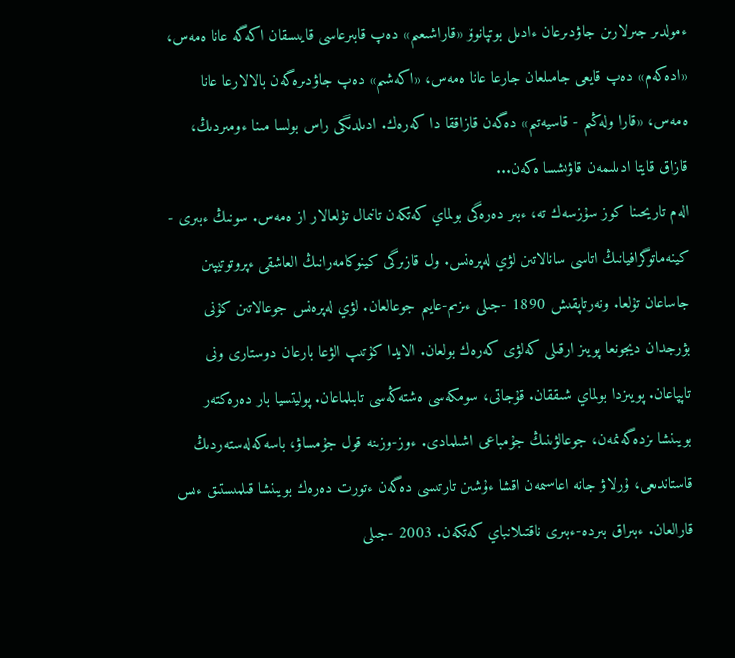ءمولدىر جىرلارىن جاۋدىرعان ءادىل بوتپانوۆ «قاراشىعىم» دەپ قابىرعاسى قايىسقان اكەگە عانا ەمەس، «ادەكەم» دەپ قايعى جامىلعان جارعا عانا ەمەس، «اكەشىم» دەپ جاۋدىرەگەن بالالارعا عانا ەمەس، «قارا ولەڭىم - قاسيەتىم» دەگەن قازاققا دا كەرەك. ادىلدىگى راس بولسا مىنا ءومىردىڭ، قازاق قايتا ادىلىمەن قاۋىشسا ەكەن...
الەم تاريحىنا كوز سۇزسەك تە، ءبىر دەرەگى بولماي كەتكەن تانىمال تۇلعالار از ەمەس. سونىڭ ءبىرى - كينەماتوگرافيانىڭ اتاسى سانالاتىن لۋي لەپرەنس. ول قازىرگى كينوكامەرانىڭ العاشقى ءپروتوتيپىن جاساعان تۇلعا. ونەرتاپقىش 1890 -جىلى ءىزىم-عايىم جوعالعان. لۋي لەپرەنس جوعالاتىن كۇنى بۋرجدان ديجونعا پويىز ارقىلى كەلۋى كەرەك بولعان. الايدا كۇتىپ الۋعا بارعان دوستارى ونى تاپپاعان. پويىزدا بولماي شىققان. قۇجاتى، سومكەسى ەشتەڭەسى تابىلماعان. پوليتسيا بار دەرەكتەر بويىنشا ىزدەگەنمەن، جوعالۋىنىڭ جۇمباعى اشىلمادى. ءوز-وزىنە قول جۇمساۋ، باسەكەلەستەردىڭ قاستاندىعى، ۇرلاۋ جانە اعاسىمەن اقشا ءۇشىن تارتىسى دەگەن ءتورت دەرەك بويىنشا قىلمىستىق ءىس قارالعان. ءبىراق بىردە-ءبىرى ناقتىلانباي كەتكەن. 2003 -جىلى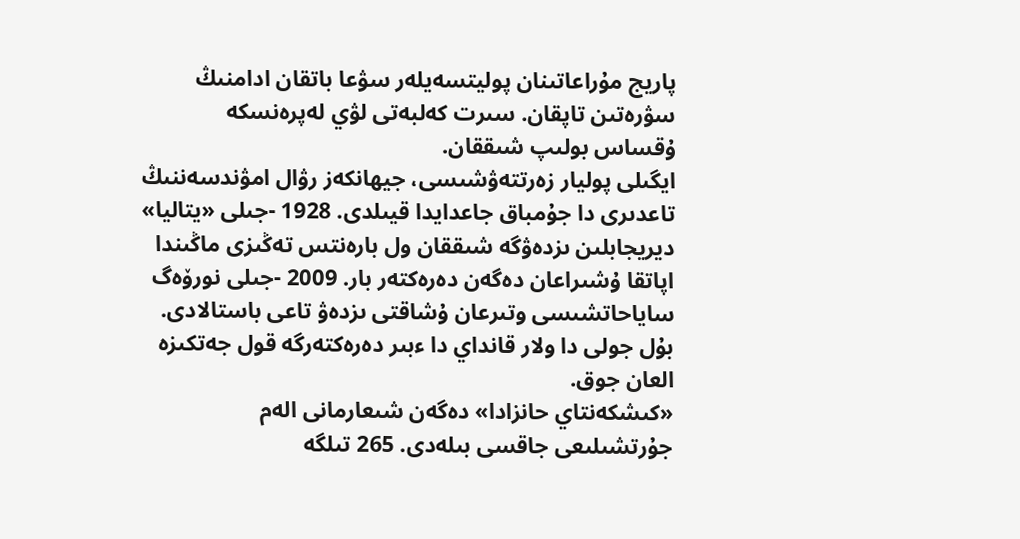پاريج مۇراعاتىنان پوليتسەيلەر سۋعا باتقان ادامنىڭ سۋرەتىن تاپقان. سىرت كەلبەتى لۋي لەپرەنسكە ۇقساس بولىپ شىققان.
ايگىلى پوليار زەرتتەۋشىسى، جيھانكەز رۋال امۋندسەننىڭ تاعدىرى دا جۇمباق جاعدايدا قيىلدى. 1928 -جىلى «يتاليا» ديريجابلىن ىزدەۋگە شىققان ول بارەنتس تەڭىزى ماڭىندا اپاتقا ۇشىراعان دەگەن دەرەكتەر بار. 2009 -جىلى نورۆەگ ساياحاتشىسى وتىرعان ۇشاقتى ىزدەۋ تاعى باستالادى. بۇل جولى دا ولار قانداي دا ءبىر دەرەكتەرگە قول جەتكىزە العان جوق.
«كىشكەنتاي حانزادا» دەگەن شىعارمانى الەم جۇرتشىلىعى جاقسى بىلەدى. 265 تىلگە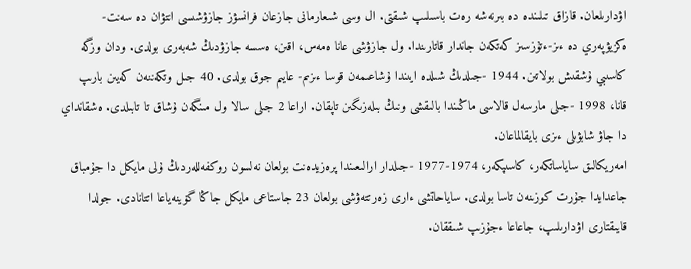اۋدارىلعان. قازاق تىلىندە دە بىرنەشە رەت باسىلىپ شىقتى. ال وسى شىعارمانى جازعان فرانسۋز جازۋشىسى انتۋان دە سەنت- ەكزيۋپەري دە ءىز-ءتۇزسىز كەتكەن جاندار قاتارىندا. ول جازۋشى عانا ەمەس، اقىن، ەسسە جازۋدىڭ شەبەرى بولدى. ودان وزگە كاسىبي ۇشقىش بولاتىن. 1944 -جىلدىڭ شىلدە ايىندا ۇشاعىمەن قوسا ءىزىم- عايىم جوق بولدى. 40 جىل وتكەننەن كەيىن بارىپ قانا، 1998 -جىلى مارسەل قالاسى ماڭىندا بالىقشى ونىڭ بىلەزىگىن تاپقان. اراعا 2 جىلى سالا ول مىنگەن ۇشاق تا تابىلدى. ەشقانداي دا جاۋ شابۋىلى ءىزى بايقالماعان.
امەريكالىق ساياساتكەر، كاسىپكەر، 1974-1977 -جىلدار ارالىعىندا پرەزيدەنت بولعان نەلسون روكفەللەردىڭ ۇلى مايكل دا جۇمباق جاعدايدا جۇرت كوزىنەن تاسا بولدى. ساياحاتشى ءارى زەرتتەۋشى بولعان 23 جاستاعى مايكل جاڭا گۆينەياعا اتتانادى. جولدا قايىقتارى اۋدارىلىپ، جاعاعا ءجۇزىپ شىققان.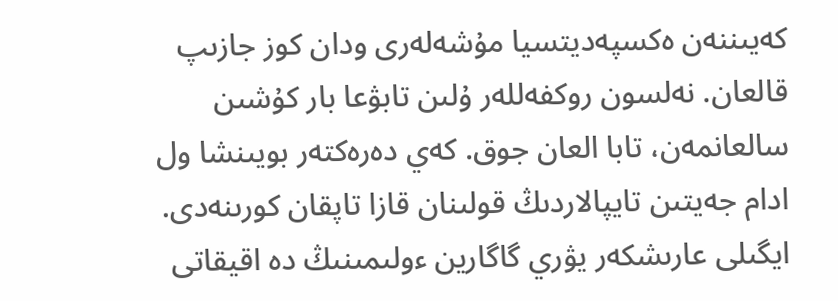كەيىننەن ەكسپەديتسيا مۇشەلەرى ودان كوز جازىپ قالعان. نەلسون روكفەللەر ۇلىن تابۋعا بار كۇشىن سالعانمەن، تابا العان جوق. كەي دەرەكتەر بويىنشا ول ادام جەيتىن تايپالاردىڭ قولىنان قازا تاپقان كورىنەدى.
ايگىلى عارىشكەر يۋري گاگارين ءولىمىنىڭ دە اقيقاتى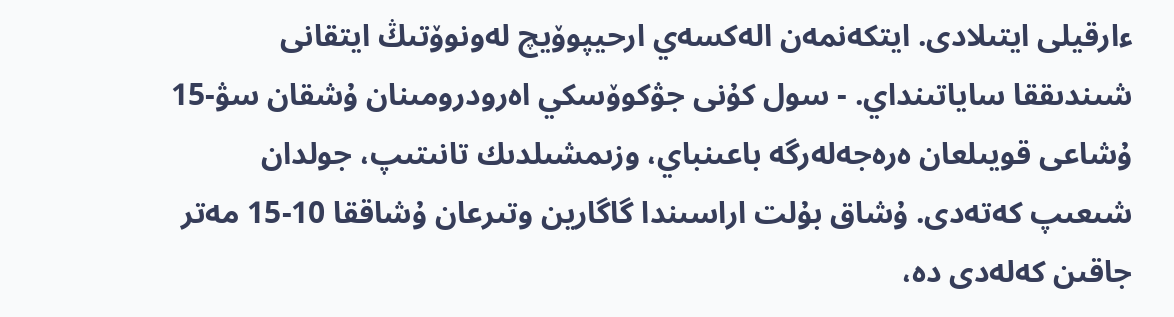ءارقيلى ايتىلادى. ايتكەنمەن الەكسەي ارحيپوۆيچ لەونوۆتىڭ ايتقانى شىندىققا ساياتىنداي. - سول كۇنى جۋكوۆسكي اەرودرومىنان ۇشقان سۋ-15 ۇشاعى قويىلعان ەرەجەلەرگە باعىنباي، وزىمشىلدىك تانىتىپ، جولدان شىعىپ كەتەدى. ۇشاق بۇلت اراسىندا گاگارين وتىرعان ۇشاققا 10-15 مەتر جاقىن كەلەدى دە،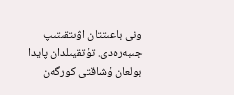ونى باعىتتان اۋىتقىتىپ جىبەرەدى. تۇتقيىلدان پايدا بولعان ۇشاقتى كورگەن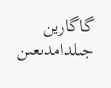گاگارين جىلدامدىعىن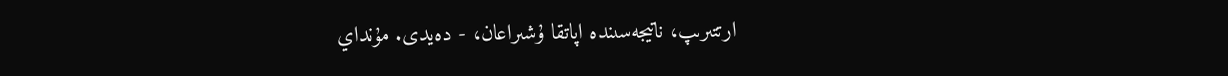ارتتىرىپ، ناتيجەسىندە اپاتقا ۇشىراعان، - دەيدى. مۇنداي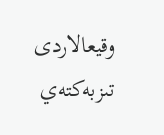وقيعالاردى تىزبەكتەي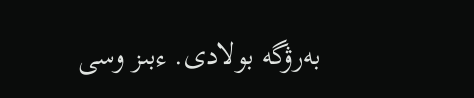بەرۋگە بولادى. ءبىز وسى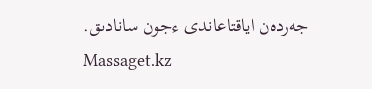جەردەن اياقتاعاندى ءجون سانادىق.
Massaget.kz